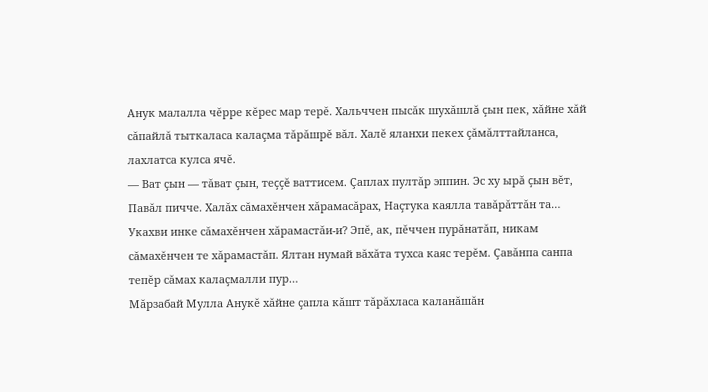Анук малалла чĕрре кĕрес мар терĕ. Хальччен пысăк шухăшлă çын пек, хăйне хăй сăпайлă тыткаласа калаçма тăрăшрĕ вăл. Халĕ яланхи пекех çăмăлттайланса, лахлатса кулса ячĕ.
— Ват çын — тăват çын, теççĕ ваттисем. Çаплах пултăр эппин. Эс ху ырă çын вĕт, Павăл пичче. Халăх сăмахĕнчен хăрамасăрах, Наçтука каялла тавăрăттăн та… Укахви инке сăмахĕнчен хăрамастăи-и? Эпĕ, ак, пĕччен пурăнатăп, никам сăмахĕнчен те хăрамастăп. Ялтан нумай вăхăта тухса каяс терĕм. Çавăнпа санпа тепĕр сăмах калаçмалли пур…
Мăрзабай Мулла Анукĕ хăйне çапла кăшт тăрăхласа каланăшăн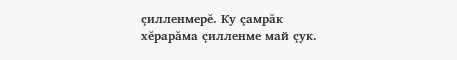çилленмерĕ. Ку çамрăк хĕрарăма çилленме май çук.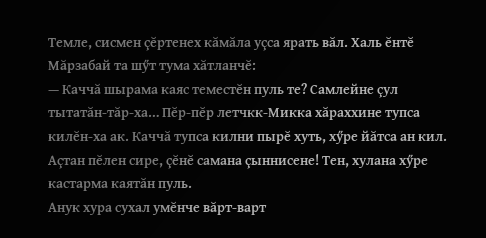Темле, сисмен çĕртенех кăмăла уçса ярать вăл. Халь ĕнтĕ Мăрзабай та шӳт тума хăтланчĕ:
— Каччă шырама каяс теместĕн пуль те? Самлейне çул тытатăн-тăр-ха… Пĕр-пĕр летчкк-Микка хăраххине тупса килĕн-ха ак. Каччă тупса килни пырĕ хуть, хӳре йăтса ан кил. Аçтан пĕлен сире, çĕнĕ самана çыннисене! Тен, хулана хӳре кастарма каятăн пуль.
Анук хура сухал умĕнче вăрт-варт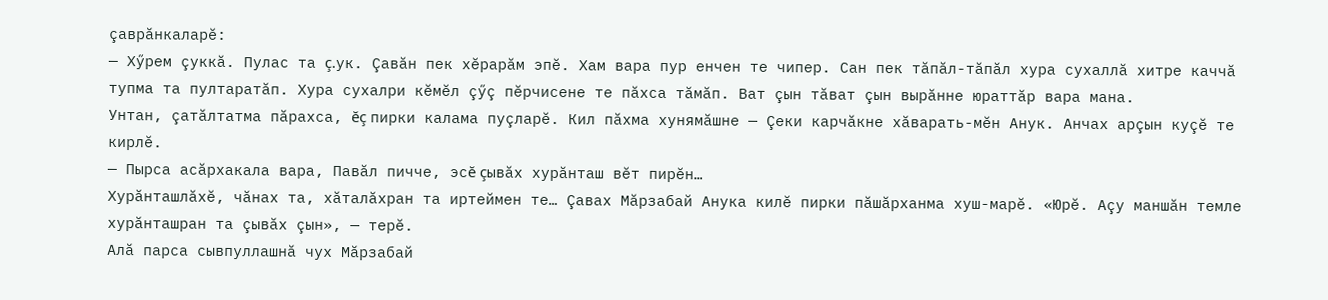çаврăнкаларĕ:
— Хӳрем çуккă. Пулас та ç.ук. Çавăн пек хĕрарăм эпĕ. Хам вара пур енчен те чипер. Сан пек тăпăл-тăпăл хура сухаллă хитре каччă тупма та пултаратăп. Хура сухалри кĕмĕл çӳç пĕрчисене те пăхса тăмăп. Ват çын тăват çын вырăнне юраттăр вара мана.
Унтан, çатăлтатма пăрахса, ĕç пирки калама пуçларĕ. Кил пăхма хунямăшне — Çеки карчăкне хăварать-мĕн Анук. Анчах арçын куçĕ те кирлĕ.
— Пырса асăрхакала вара, Павăл пичче, эсĕ çывăх хурăнташ вĕт пирĕн…
Хурăнташлăхĕ, чăнах та, хăталăхран та иртеймен те… Çавах Мăрзабай Анука килĕ пирки пăшăрханма хуш-марĕ. «Юрĕ. Аçу маншăн темле хурăнташран та çывăх çын», — терĕ.
Алă парса сывпуллашнă чух Мăрзабай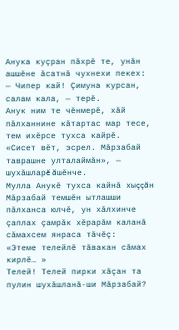Анука куçран пăхрĕ те, унăн ашшĕне ăсатнă чухнехи пекех:
— Чипер кай! Çимуна курсан, салам кала, — терĕ.
Анук ним те чĕнмерĕ, хăй пăлханнине кăтартас мар тесе, тем ихĕрсе тухса кайрĕ.
«Сисет вĕт, эсрел. Мăрзабай таврашне улталаймăн», — шухăшларĕ ăшĕнче.
Мулла Анукĕ тухса кайнă хыççăн Мăрзабай темшĕн ытлашши пăлханса юлчĕ, ун хăлхинче çаплах çамрăк хĕрарăм каланă сăмахсем янраса тăчĕç:
«Этеме телейлĕ тăвакан сăмах кирлĕ… »
Телей! Телей пирки хăçан та пулин шухăшланă-ши Мăрзабай?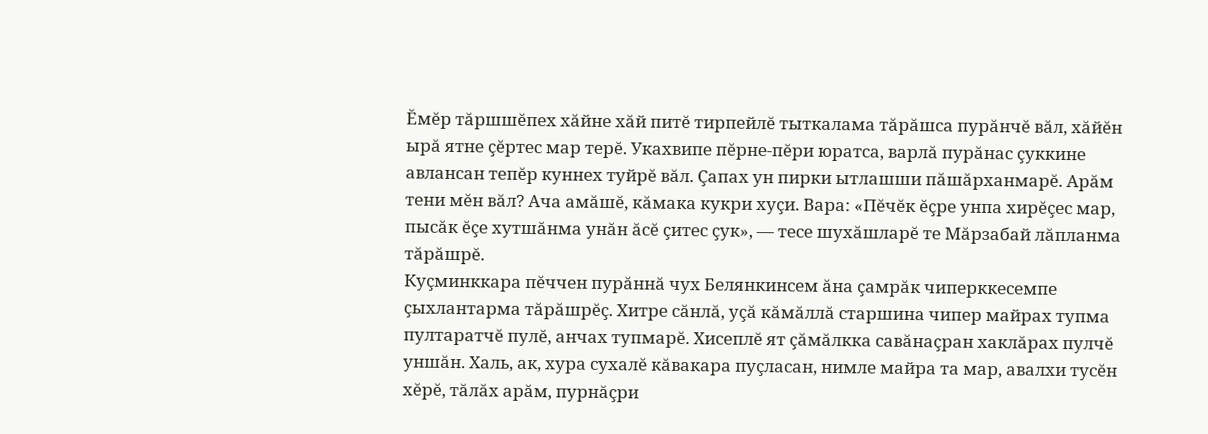Ĕмĕр тăршшĕпех хăйне хăй питĕ тирпейлĕ тыткалама тăрăшса пурăнчĕ вăл, хăйĕн ырă ятне çĕртес мар терĕ. Укахвипе пĕрне-пĕри юратса, варлă пурăнас çуккине авлансан тепĕр куннех туйрĕ вăл. Çапах ун пирки ытлашши пăшăрханмарĕ. Арăм тени мĕн вăл? Ача амăшĕ, кăмака кукри хуçи. Вара: «Пĕчĕк ĕçре унпа хирĕçес мар, пысăк ĕçе хутшăнма унăн ăсĕ çитес çук», — тесе шухăшларĕ те Мăрзабай лăпланма тăрăшрĕ.
Куçминккара пĕччен пурăннă чух Белянкинсем ăна çамрăк чиперккесемпе çыхлантарма тăрăшрĕç. Хитре сăнлă, уçă кăмăллă старшина чипер майрах тупма пултаратчĕ пулĕ, анчах тупмарĕ. Хисеплĕ ят çăмăлкка савăнаçран хаклăрах пулчĕ уншăн. Халь, ак, хура сухалĕ кăвакара пуçласан, нимле майра та мар, авалхи тусĕн хĕрĕ, тăлăх арăм, пурнăçри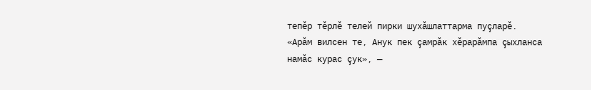тепĕр тĕрлĕ телей пирки шухăшлаттарма пуçларĕ.
«Арăм вилсен те, Анук пек çамрăк хĕрарăмпа çыхланса намăс курас çук», —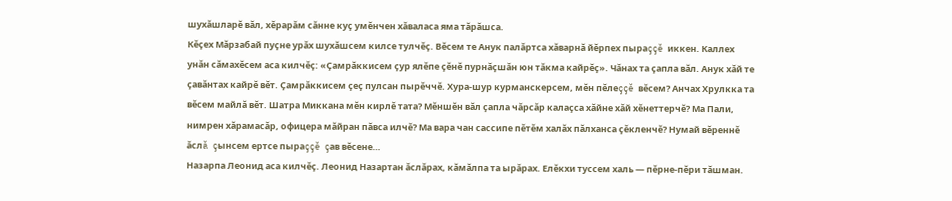шухăшларĕ вăл, хĕрарăм сăнне куç умĕнчен хăваласа яма тăрăшса.
Кĕçех Мăрзабай пуçне урăх шухăшсем килсе тулчĕç. Вĕсем те Анук палăртса хăварнă йĕрпех пыраççĕ иккен. Каллех унăн сăмахĕсем аса килчĕç: «Çамрăккисем çур ялĕпе çĕнĕ пурнăçшăн юн тăкма кайрĕç». Чăнах та çапла вăл. Анук хăй те çавăнтах кайрĕ вĕт. Çамрăккисем çеç пулсан пырĕччĕ. Хура-шур курманскерсем, мĕн пĕлеççĕ вĕсем? Анчах Хрулкка та вĕсем майлă вĕт. Шатра Миккана мĕн кирлĕ тата? Мĕншĕн вăл çапла чăрсăр калаçса хăйне хăй хĕнеттерчĕ? Ма Пали, нимрен хăрамасăр, офицера мăйран пăвса илчĕ? Ма вара чан сассипе пĕтĕм халăх пăлханса çĕкленчĕ? Нумай вĕреннĕ ăслă çынсем ертсе пыраççĕ çав вĕсене…
Назарпа Леонид аса килчĕç. Леонид Назартан ăслăрах, кăмăлпа та ырăрах. Елĕкхи туссем халь — пĕрне-пĕри тăшман.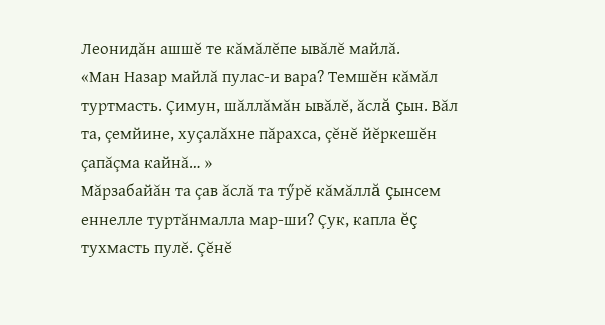Леонидăн ашшĕ те кăмăлĕпе ывăлĕ майлă.
«Ман Назар майлă пулас-и вара? Темшĕн кăмăл туртмасть. Çимун, шăллăмăн ывăлĕ, ăслă çын. Вăл та, çемйине, хуçалăхне пăрахса, çĕнĕ йĕркешĕн çапăçма кайнă… »
Мăрзабайăн та çав ăслă та тӳрĕ кăмăллă çынсем еннелле туртăнмалла мар-ши? Çук, капла ĕç тухмасть пулĕ. Çĕнĕ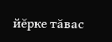йĕрке тăвас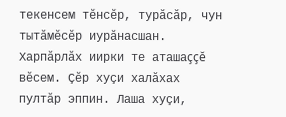текенсем тĕнсĕр, турăсăр, чун тытăмĕсĕр иурăнасшан. Харпăрлăх иирки те аташаççĕ вĕсем. Çĕр хуçи халăхах пултăр эппин. Лаша хуçи,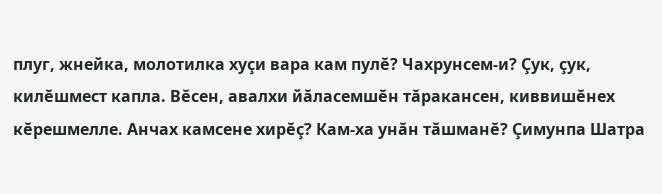плуг, жнейка, молотилка хуçи вара кам пулĕ? Чахрунсем-и? Çук, çук, килĕшмест капла. Вĕсен, авалхи йăласемшĕн тăракансен, киввишĕнех кĕрешмелле. Анчах камсене хирĕç? Кам-ха унăн тăшманĕ? Çимунпа Шатра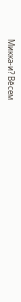Микка-и? Вĕсем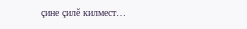çине çилĕ килмест…